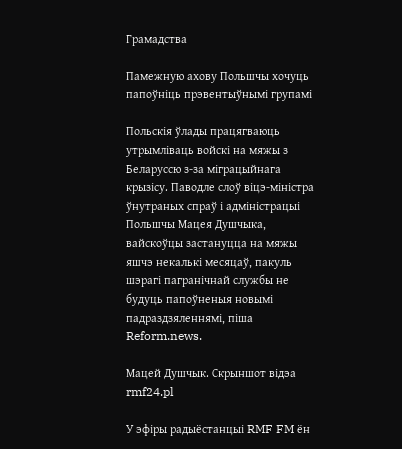Грамадства

Памежную ахову Польшчы хочуць папоўніць прэвентыўнымі групамі

Польскія ўлады працягваюць утрымліваць войскі на мяжы з Беларуссю з-за міграцыйнага крызісу. Паводле слоў віцэ-міністра ўнутраных спраў і адміністрацыі Польшчы Мацея Душчыка, вайскоўцы застануцца на мяжы яшчэ некалькі месяцаў, пакуль шэрагі пагранічнай службы не будуць папоўненыя новымі падраздзяленнямі, піша Reform.news.

Мацей Душчык. Скрыншот відэа rmf24.pl

У эфіры радыёстанцыі RMF FM ён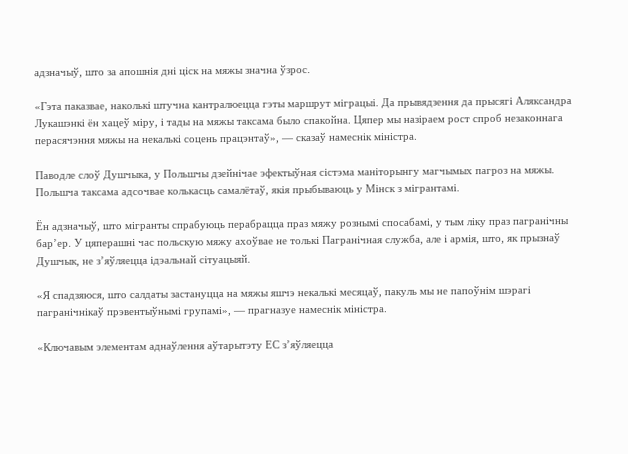адзначыў, што за апошнія дні ціск на мяжы значна ўзрос.

«Гэта паказвае, наколькі штучна кантралюецца гэты маршрут міграцыі. Да прывядзення да прысягі Аляксандра Лукашэнкі ён хацеў міру, і тады на мяжы таксама было спакойна. Цяпер мы назіраем рост спроб незаконнага перасячэння мяжы на некалькі соцень працэнтаў», — сказаў намеснік міністра.

Паводле слоў Душчыка, у Польшчы дзейнічае эфектыўная сістэма маніторынгу магчымых пагроз на мяжы. Польшча таксама адсочвае колькасць самалётаў, якія прыбываюць у Мінск з мігрантамі.

Ён адзначыў, што мігранты спрабуюць перабрацца праз мяжу рознымі спосабамі, у тым ліку праз пагранічны бар’ер. У цяперашні час польскую мяжу ахоўвае не толькі Пагранічная служба, але і армія, што, як прызнаў Душчык, не з’яўляецца ідэальнай сітуацыяй.

«Я спадзяюся, што салдаты застануцца на мяжы яшчэ некалькі месяцаў, пакуль мы не папоўнім шэрагі пагранічнікаў прэвентыўнымі групамі», — прагназуе намеснік міністра.

«Ключавым элементам аднаўлення аўтарытэту ЕС з’яўляецца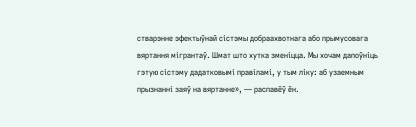стварэнне эфектыўнай сістэмы добраахвотнага або прымусовага вяртання мігрантаў. Шмат што хутка зменіцца. Мы хочам дапоўніць гэтую сістэму дадатковымі правіламі, у тым ліку: аб узаемным прызнанні заяў на вяртанне», — распавёў ён.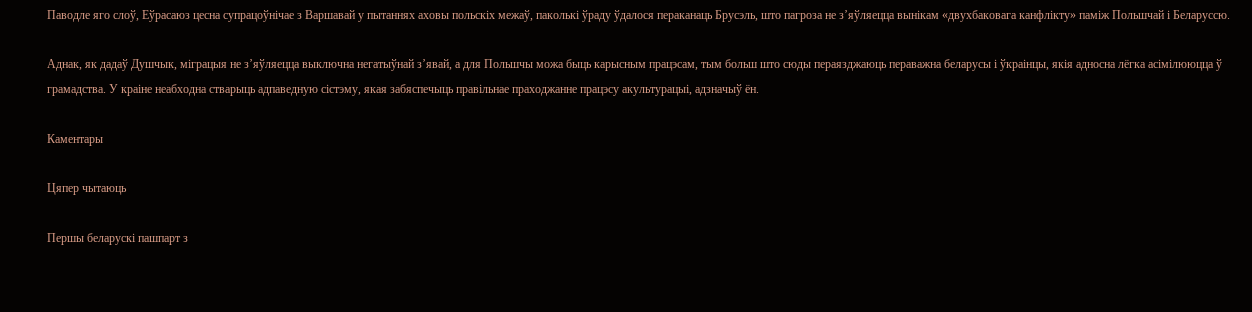Паводле яго слоў, Еўрасаюз цесна супрацоўнічае з Варшавай у пытаннях аховы польскіх межаў, паколькі ўраду ўдалося пераканаць Брусэль, што пагроза не з’яўляецца вынікам «двухбаковага канфлікту» паміж Польшчай і Беларуссю.

Аднак, як дадаў Душчык, міграцыя не з’яўляецца выключна негатыўнай з’явай, а для Польшчы можа быць карысным працэсам, тым больш што сюды пераязджаюць пераважна беларусы і ўкраінцы, якія адносна лёгка асімілююцца ў грамадства. У краіне неабходна стварыць адпаведную сістэму, якая забяспечыць правільнае праходжанне працэсу акультурацыі, адзначыў ён.

Каментары

Цяпер чытаюць

Першы беларускі пашпарт з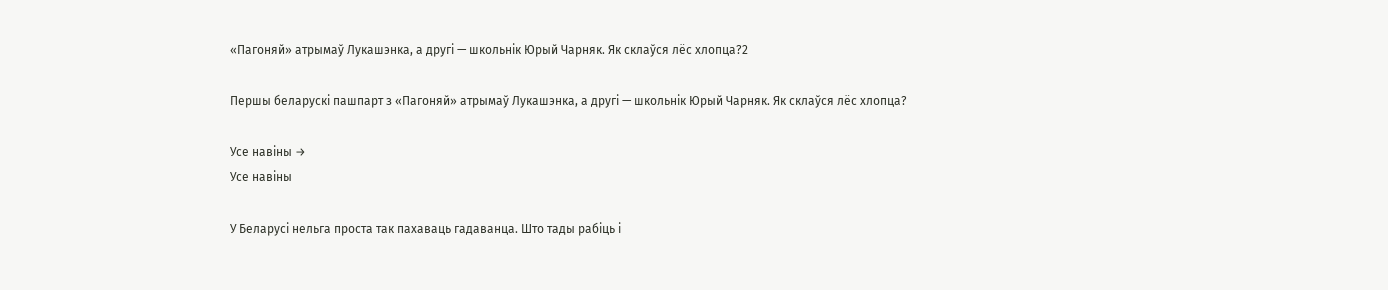«Пагоняй» атрымаў Лукашэнка, а другі — школьнік Юрый Чарняк. Як склаўся лёс хлопца?2

Першы беларускі пашпарт з «Пагоняй» атрымаў Лукашэнка, а другі — школьнік Юрый Чарняк. Як склаўся лёс хлопца?

Усе навіны →
Усе навіны

У Беларусі нельга проста так пахаваць гадаванца. Што тады рабіць і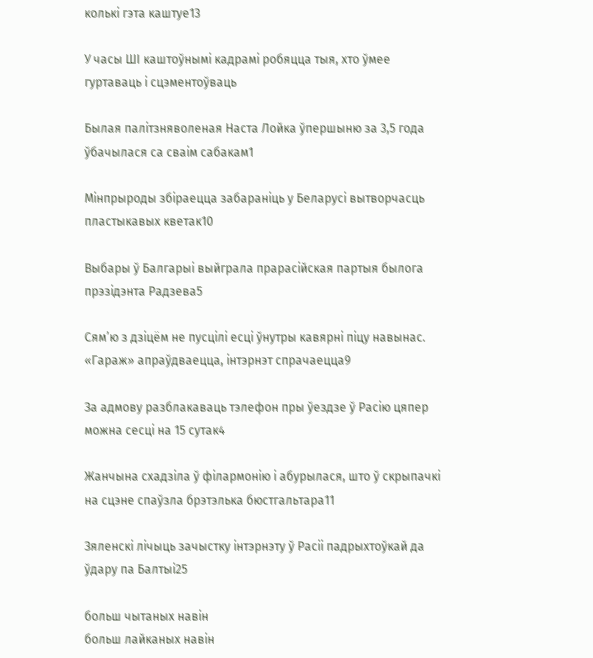колькі гэта каштуе13

У часы ШІ каштоўнымі кадрамі робяцца тыя, хто ўмее гуртаваць і сцэментоўваць

Былая палітзняволеная Наста Лойка ўпершыню за 3,5 года ўбачылася са сваім сабакам1

Мінпрыроды збіраецца забараніць у Беларусі вытворчасць пластыкавых кветак10

Выбары ў Балгарыі выйграла прарасійская партыя былога прэзідэнта Радзева5

Сям’ю з дзіцём не пусцілі есці ўнутры кавярні піцу навынас. «Гараж» апраўдваецца, інтэрнэт спрачаецца9

За адмову разблакаваць тэлефон пры ўездзе ў Расію цяпер можна сесці на 15 сутак4

Жанчына схадзіла ў філармонію і абурылася, што ў скрыпачкі на сцэне спаўзла брэтэлька бюстгальтара11

Зяленскі лічыць зачыстку інтэрнэту ў Расіі падрыхтоўкай да ўдару па Балтыі25

больш чытаных навін
больш лайканых навін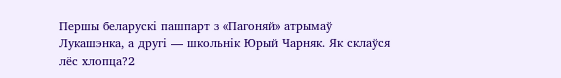Першы беларускі пашпарт з «Пагоняй» атрымаў Лукашэнка, а другі — школьнік Юрый Чарняк. Як склаўся лёс хлопца?2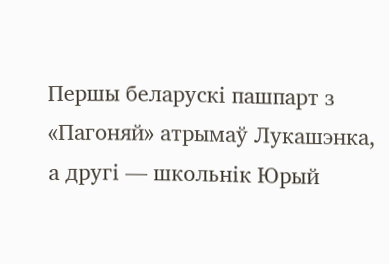Першы беларускі пашпарт з «Пагоняй» атрымаў Лукашэнка, а другі — школьнік Юрый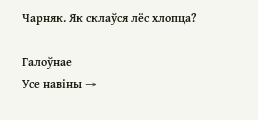Чарняк. Як склаўся лёс хлопца?

Галоўнае
Усе навіны →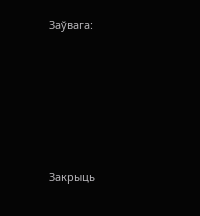Заўвага:









Закрыць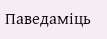Паведаміць